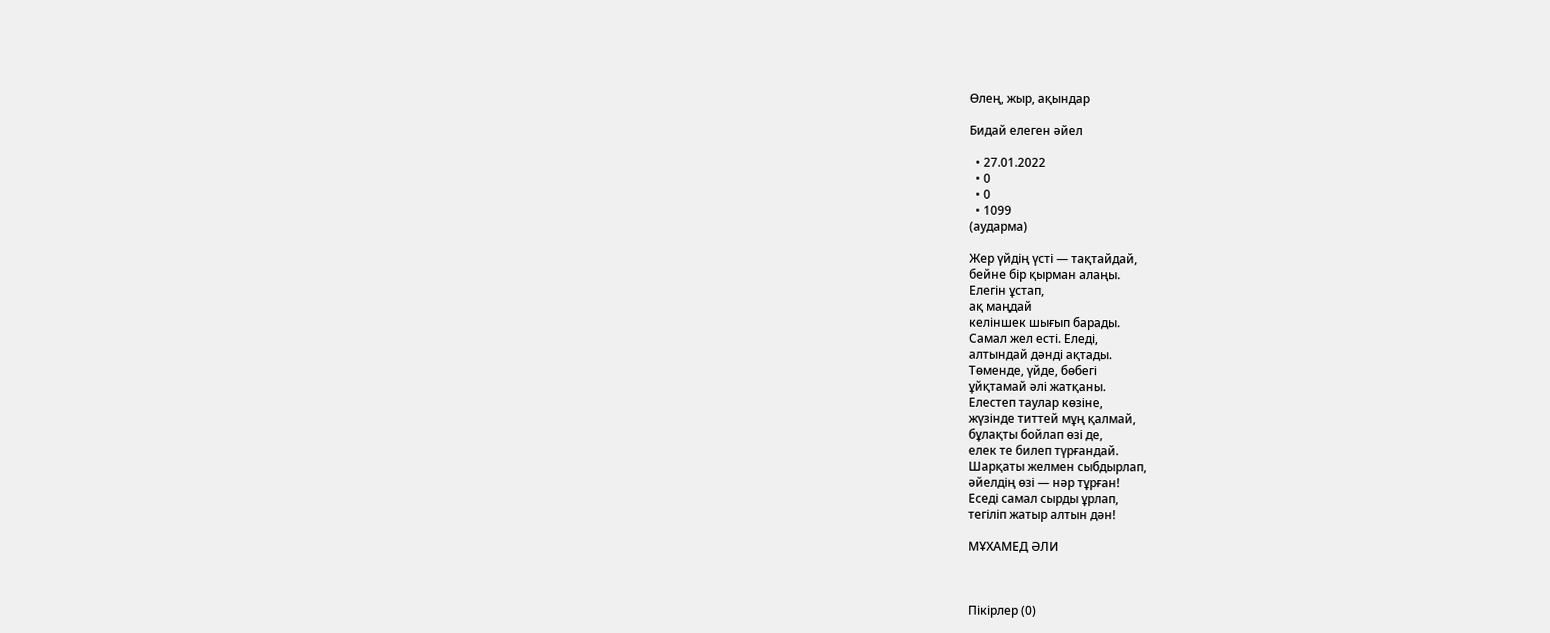Өлең, жыр, ақындар

Бидай елеген әйел

  • 27.01.2022
  • 0
  • 0
  • 1099
(аударма)

Жер үйдің үсті — тақтайдай,
бейне бір қырман алаңы.
Елегін ұстап,
ақ маңдай
келіншек шығып барады.
Самал жел есті. Еледі,
алтындай дәнді ақтады.
Төменде, үйде, бөбегі
ұйқтамай әлі жатқаны.
Елестеп таулар көзіне,
жүзінде титтей мұң қалмай,
бұлақты бойлап өзі де,
елек те билеп түрғандай.
Шарқаты желмен сыбдырлап,
әйелдің өзі — нәр тұрған!
Еседі самал сырды ұрлап,
тегіліп жатыр алтын дән!

МҰХАМЕД ӘЛИ



Пікірлер (0)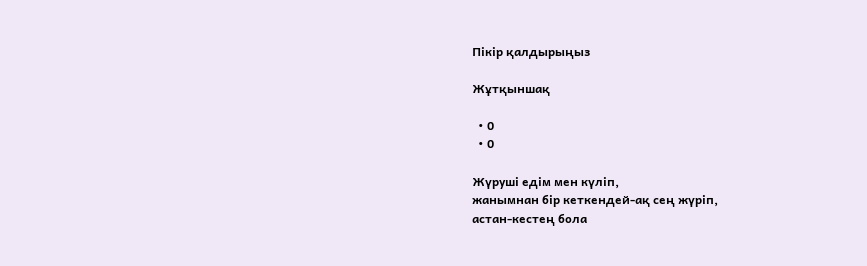Пікір қалдырыңыз

Жұтқыншақ

  • 0
  • 0

Жүруші едім мен күліп,
жанымнан бір кеткендей-ақ сең жүріп,
астан-кестең бола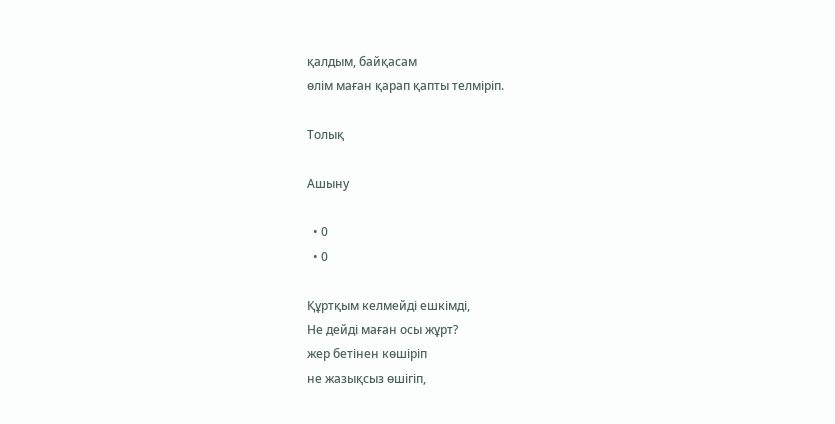қалдым, байқасам
өлім маған қарап қапты телміріп.

Толық

Ашыну

  • 0
  • 0

Құртқым келмейді ешкімді,
Не дейді маған осы жұрт?
жер бетінен көшіріп
не жазықсыз өшігіп,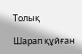Толық

Шарап құйған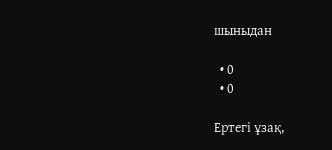шыныдан

  • 0
  • 0

Ертегі ұзақ,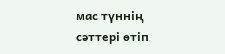мас түннің
сәттері өтіп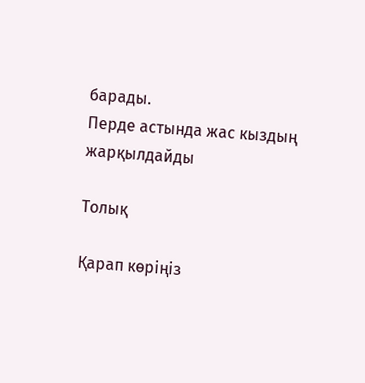барады.
Перде астында жас кыздың
жарқылдайды

Толық

Қарап көріңіз